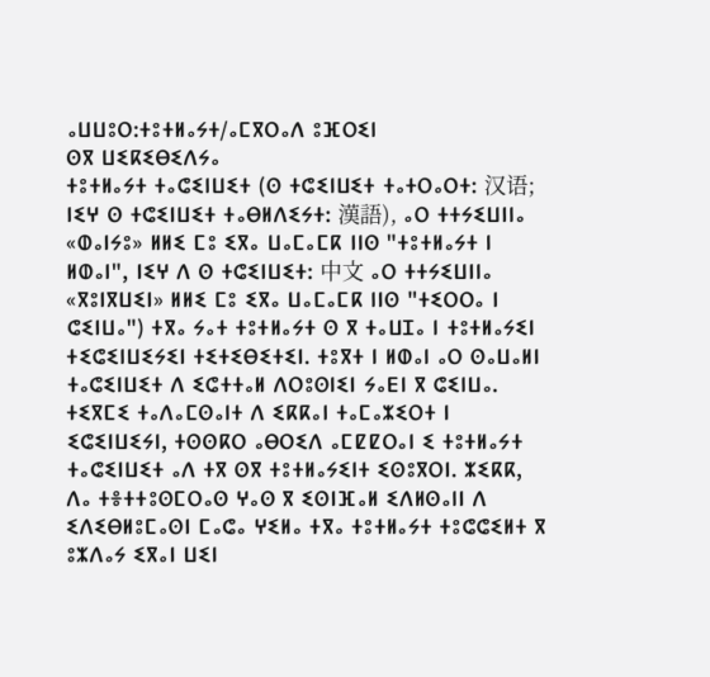ⴰⵡⵡⵓⵔ:ⵜⵓⵜⵍⴰⵢⵜ/ⴰⵎⴳⵔⴰⴷ ⵓⴼⵔⵉⵏ
ⵙⴳ ⵡⵉⴽⵉⴱⵉⴷⵢⴰ
ⵜⵓⵜⵍⴰⵢⵜ ⵜⴰⵛⵉⵏⵡⵉⵜ (ⵙ ⵜⵛⵉⵏⵡⵉⵜ ⵜⴰⵜⵔⴰⵔⵜ: 汉语; ⵏⵉⵖ ⵙ ⵜⵛⵉⵏⵡⵉⵜ ⵜⴰⴱⵍⴷⵉⵢⵜ: 漢語), ⴰⵔ ⵜⵜⵢⵉⵡⵏⵏⴰ «ⵀⴰⵏⵢⵓ» ⵍⵍⵉ ⵎⵓ ⵉⴳⴰ ⵡⴰⵎⴰⵎⴽ ⵏⵏⵙ "ⵜⵓⵜⵍⴰⵢⵜ ⵏ ⵍⵀⴰⵏ", ⵏⵉⵖ ⴷ ⵙ ⵜⵛⵉⵏⵡⵉⵜ: 中文 ⴰⵔ ⵜⵜⵢⵉⵡⵏⵏⴰ «ⴳⵓⵏⴳⵡⵉⵏ» ⵍⵍⵉ ⵎⵓ ⵉⴳⴰ ⵡⴰⵎⴰⵎⴽ ⵏⵏⵙ "ⵜⵉⵔⵔⴰ ⵏ ⵛⵉⵏⵡⴰ") ⵜⴳⴰ ⵢⴰⵜ ⵜⵓⵜⵍⴰⵢⵜ ⵙ ⴳ ⵜⴰⵡⵊⴰ ⵏ ⵜⵓⵜⵍⴰⵢⵉⵏ ⵜⵉⵛⵉⵏⵡⵉⵢⵉⵏ ⵜⵉⵜⵉⴱⵉⵜⵉⵏ. ⵜⵓⴳⵜ ⵏ ⵍⵀⴰⵏ ⴰⵔ ⵙⴰⵡⴰⵍⵏ ⵜⴰⵛⵉⵏⵡⵉⵜ ⴷ ⵉⵛⵜⵜⴰⵍ ⴷⵔⵓⵙⵏⵉⵏ ⵢⴰⴹⵏ ⴳ ⵛⵉⵏⵡⴰ. ⵜⵉⴳⵎⵉ ⵜⴰⴷⴰⵎⵙⴰⵏⵜ ⴷ ⵉⴽⴽⴰⵏ ⵜⴰⵎⴰⵣⵉⵔⵜ ⵏ ⵉⵛⵉⵏⵡⵉⵢⵏ, ⵜⵙⵙⴽⵔ ⴰⴱⵔⵉⴷ ⴰⵎⵇⵇⵔⴰⵏ ⵉ ⵜⵓⵜⵍⴰⵢⵜ ⵜⴰⵛⵉⵏⵡⵉⵜ ⴰⴷ ⵜⴳ ⵙⴳ ⵜⵓⵜⵍⴰⵢⵉⵏⵜ ⵉⵙⵓⴳⵔⵏ. ⵣⵉⴽⴽ, ⴷⴰ ⵜⴻⵜⵜⵓⵙⵎⵔⴰⵙ ⵖⴰⵙ ⴳ ⵉⵙⵏⴼⴰⵍ ⵉⴷⵍⵙⴰⵏⵏ ⴷ ⵉⴷⵉⴱⵍⵓⵎⴰⵙⵏ ⵎⴰⵛⴰ ⵖⵉⵍⴰ ⵜⴳⴰ ⵜⵓⵜⵍⴰⵢⵜ ⵜⵓⵛⵛⵉⵍⵜ ⴳ ⵓⵣⴷⴰⵢ ⵉⴳⴰⵏ ⵡⵉⵏ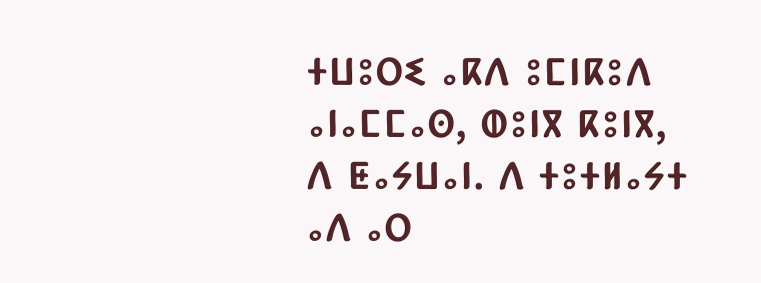ⵜⵡⵓⵔⵉ ⴰⴽⴷ ⵓⵎⵏⴽⵓⴷ ⴰⵏⴰⵎⵎⴰⵙ, ⵀⵓⵏⴳ ⴽⵓⵏⴳ, ⴷ ⵟⴰⵢⵡⴰⵏ. ⴷ ⵜⵓⵜⵍⴰⵢⵜ ⴰⴷ ⴰⵔ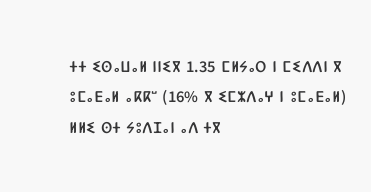ⵜⵜ ⵉⵙⴰⵡⴰⵍ ⵏⵏⵉⴳ 1.35 ⵎⵍⵢⴰⵔ ⵏ ⵎⵉⴷⴷⵏ ⴳ ⵓⵎⴰⴹⴰⵍ ⴰⴽⴽⵯ (16% ⴳ ⵉⵎⵣⴷⴰⵖ ⵏ ⵓⵎⴰⴹⴰⵍ) ⵍⵍⵉ ⵙⵜ ⵢⵓⴷⵊⴰⵏ ⴰⴷ ⵜⴳ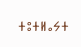ⵜⵓⵜⵍⴰⵢⵜ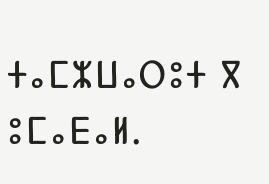ⵜⴰⵎⵣⵡⴰⵔⵓⵜ ⴳ ⵓⵎⴰⴹⴰⵍ.